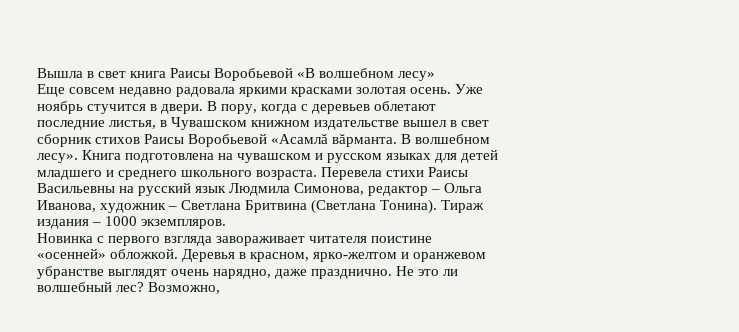Вышла в свет книга Раисы Воробьевой «В волшебном лесу»
Еще совсем недавно радовала яркими красками золотая осень. Уже ноябрь стучится в двери. В пору, когда с деревьев облетают последние листья, в Чувашском книжном издательстве вышел в свет сборник стихов Раисы Воробьевой «Асамлă вăрманта. В волшебном лесу». Книга подготовлена на чувашском и русском языках для детей младшего и среднего школьного возраста. Перевела стихи Раисы Васильевны на русский язык Людмила Симонова, редактор – Ольга Иванова, художник – Светлана Бритвина (Светлана Тонина). Тираж издания – 1000 экземпляров.
Новинка с первого взгляда завораживает читателя поистине «осенней» обложкой. Деревья в красном, ярко-желтом и оранжевом убранстве выглядят очень нарядно, даже празднично. Не это ли волшебный лес? Возможно,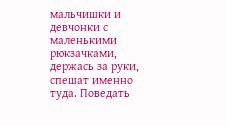мальчишки и девчонки с маленькими рюкзачками, держась за руки, спешат именно туда. Поведать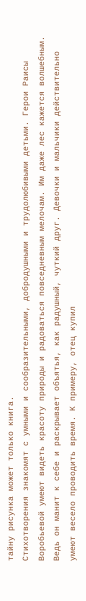тайну рисунка может только книга.
Стихотворения знакомят с умными и сообразительными, добродушными и трудолюбивыми детьми. Герои Раисы Воробьевой умеют видеть красоту природы и радоваться повседневным мелочам. Им даже лес кажется волшебным. Ведь он манит к себе и раскрывает объятья, как радушный, чуткий друг. Девочки и мальчики действительно умеют весело проводить время. К примеру, отец купил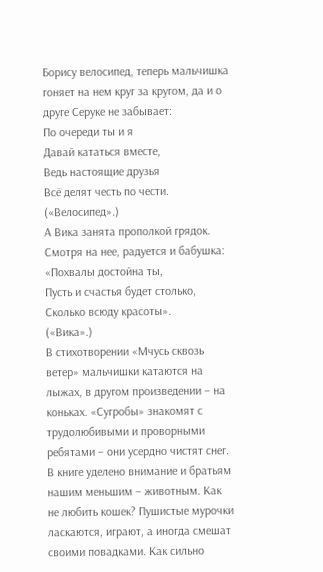Борису велосипед, теперь мальчишка гоняет на нем круг за кругом, да и о друге Серуке не забывает:
По очереди ты и я
Давай кататься вместе,
Ведь настоящие друзья
Всё делят честь по чести.
(«Велосипед».)
А Вика занята прополкой грядок. Смотря на нее, радуется и бабушка:
«Похвалы достойна ты,
Пусть и счастья будет столько,
Сколько всюду красоты».
(«Вика».)
В стихотворении «Мчусь сквозь ветер» мальчишки катаются на лыжах, в другом произведении – на коньках. «Сугробы» знакомят с трудолюбивыми и проворными ребятами – они усердно чистят снег.
В книге уделено внимание и братьям нашим меньшим – животным. Как не любить кошек? Пушистые мурочки ласкаются, играют, а иногда смешат своими повадками. Как сильно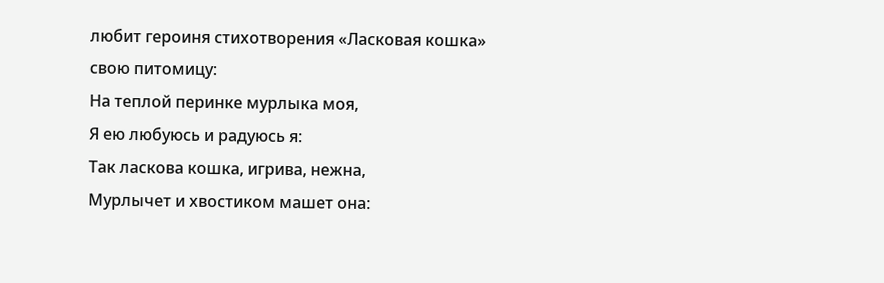любит героиня стихотворения «Ласковая кошка» свою питомицу:
На теплой перинке мурлыка моя,
Я ею любуюсь и радуюсь я:
Так ласкова кошка, игрива, нежна,
Мурлычет и хвостиком машет она: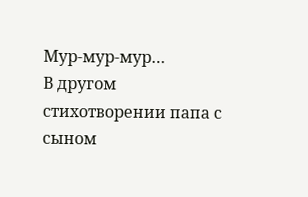Мур-мур-мур…
В другом стихотворении папа с сыном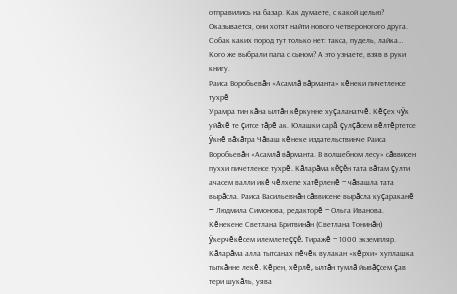отправились на базар. Как думаете, с какой целью? Оказывается, они хотят найти нового четвероногого друга. Собак каких пород тут только нет: такса, пудель, лайка… Кого же выбрали папа с сыном? А это узнаете, взяв в руки книгу.
Раиса Воробьевăн «Асамлă вăрманта» кĕнеки пичетленсе тухрĕ
Урамра тин кăна ылтăн кĕркунне хуçаланатчĕ. Кĕçех чÿк уйăхĕ те çитсе тăрĕ ак. Юлашки сарă çулçăсем вĕлтĕртетсе ÿкнĕ вăхăтра Чăваш кĕнеке издательствинче Раиса Воробьевăн «Асамлă вăрманта. В волшебном лесу» сăввисен пуххи пичетленсе тухрĕ. Кăларăма кĕçĕн тата вăтам çулти ачасем валли икĕ чĕлхепе хатĕрленĕ ‒ чăвашла тата вырăсла. Раиса Васильевнăн сăввисене вырăсла куçараканĕ ‒ Людмила Симонова, редакторĕ ‒ Ольга Иванова. Кĕнекене Светлана Бритвинăн (Светлана Тонинăн) ÿкерчĕкĕсем илемлетеççĕ. Тиражĕ ‒ 1000 экземпляр.
Кăларăма алла тытсанах пĕчĕк вулакан «кĕрхи» хуплашка тыткăнне лекĕ. Кĕрен, хĕрлĕ, ылтăн тумлă йывăçсем çав тери шукăль, уява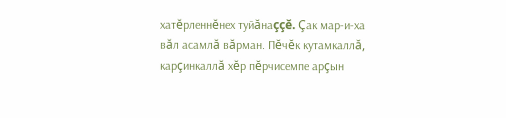хатĕрленнĕнех туйăнаççĕ. Çак мар-и-ха вăл асамлă вăрман. Пĕчĕк кутамкаллă, карçинкаллă хĕр пĕрчисемпе арçын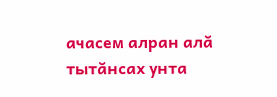ачасем алран алă тытăнсах унта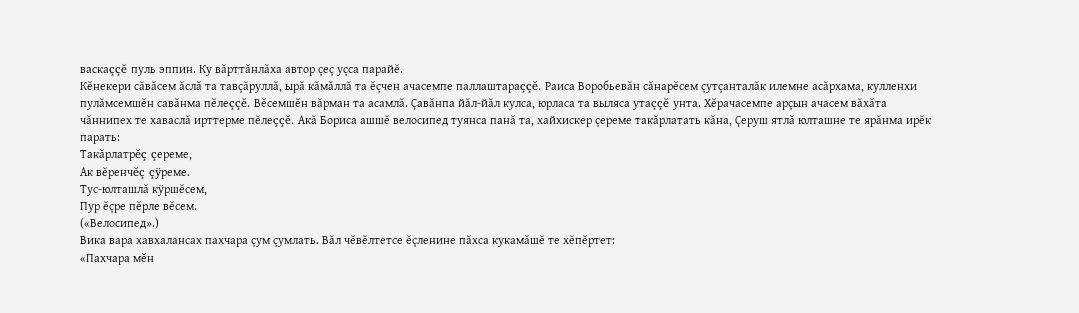васкаççĕ пуль эппин. Ку вăрттăнлăха автор çеç уçса парайĕ.
Кĕнекери сăвăсем ăслă та тавçăруллă, ырă кăмăллă та ĕçчен ачасемпе паллаштараççĕ. Раиса Воробьевăн сăнарĕсем çутçанталăк илемне асăрхама, кулленхи пулăмсемшĕн савăнма пĕлеççĕ. Вĕсемшĕн вăрман та асамлă. Çавăнпа йăл-йăл кулса, юрласа та выляса утаççĕ унта. Хĕрачасемпе арçын ачасем вăхăта чăннипех те хаваслă ирттерме пĕлеççĕ. Акă Бориса ашшĕ велосипед туянса панă та, хайхискер çереме такăрлатать кăна, Çеруш ятлă юлташне те ярăнма ирĕк парать:
Такăрлатрĕç çереме,
Ак вĕренчĕç çÿреме.
Тус-юлташлă кÿршĕсем,
Пур ĕçре пĕрле вĕсем.
(«Велосипед».)
Вика вара хавхалансах пахчара çум çумлать. Вăл чĕвĕлтетсе ĕçленине пăхса кукамăшĕ те хĕпĕртет:
«Пахчара мĕн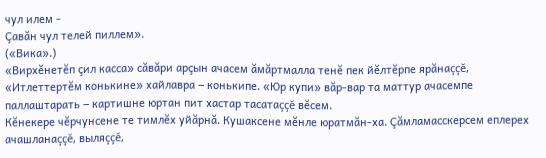чул илем -
Çавăн чул телей пиллем».
(«Вика».)
«Вирхĕнетĕп çил касса» сăвăри арçын ачасем ăмăртмалла тенĕ пек йĕлтĕрпе ярăнаççĕ, «Итлеттертĕм конькине» хайлавра ‒ конькипе. «Юр купи» вăр-вар та маттур ачасемпе паллаштарать ‒ картишне юртан пит хастар тасатаççĕ вĕсем.
Кĕнекере чĕрчунсене те тимлĕх уйăрнă. Кушаксене мĕнле юратмăн-ха. Çăмламасскерсем еплерех ачашланаççĕ, выляççĕ,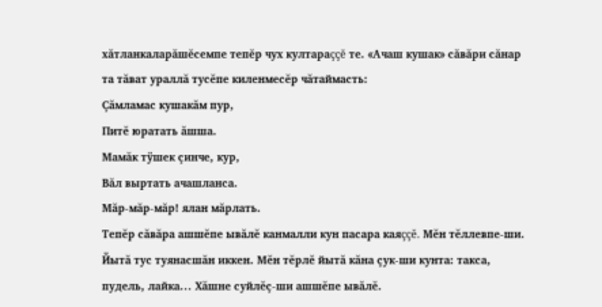хăтланкаларăшĕсемпе тепĕр чух култараççĕ те. «Ачаш кушак» сăвăри сăнар та тăват ураллă тусĕпе киленмесĕр чăтаймасть:
Çăмламас кушакăм пур,
Питĕ юратать ăшша.
Мамăк тÿшек çинче, кур,
Вăл выртать ачашланса.
Мăр-мăр-мăр! ялан мăрлать.
Тепĕр сăвăра ашшĕпе ывăлĕ канмалли кун пасара каяççĕ. Мĕн тĕллевпе-ши. Йытă тус туянасшăн иккен. Мĕн тĕрлĕ йытă кăна çук-ши кунта: такса, пудель, лайка... Хăшне суйлĕç-ши ашшĕпе ывăлĕ.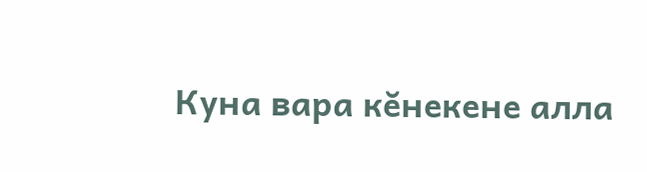Куна вара кĕнекене алла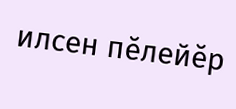илсен пĕлейĕр